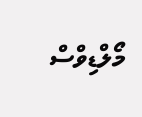މޯލްޑިވްސް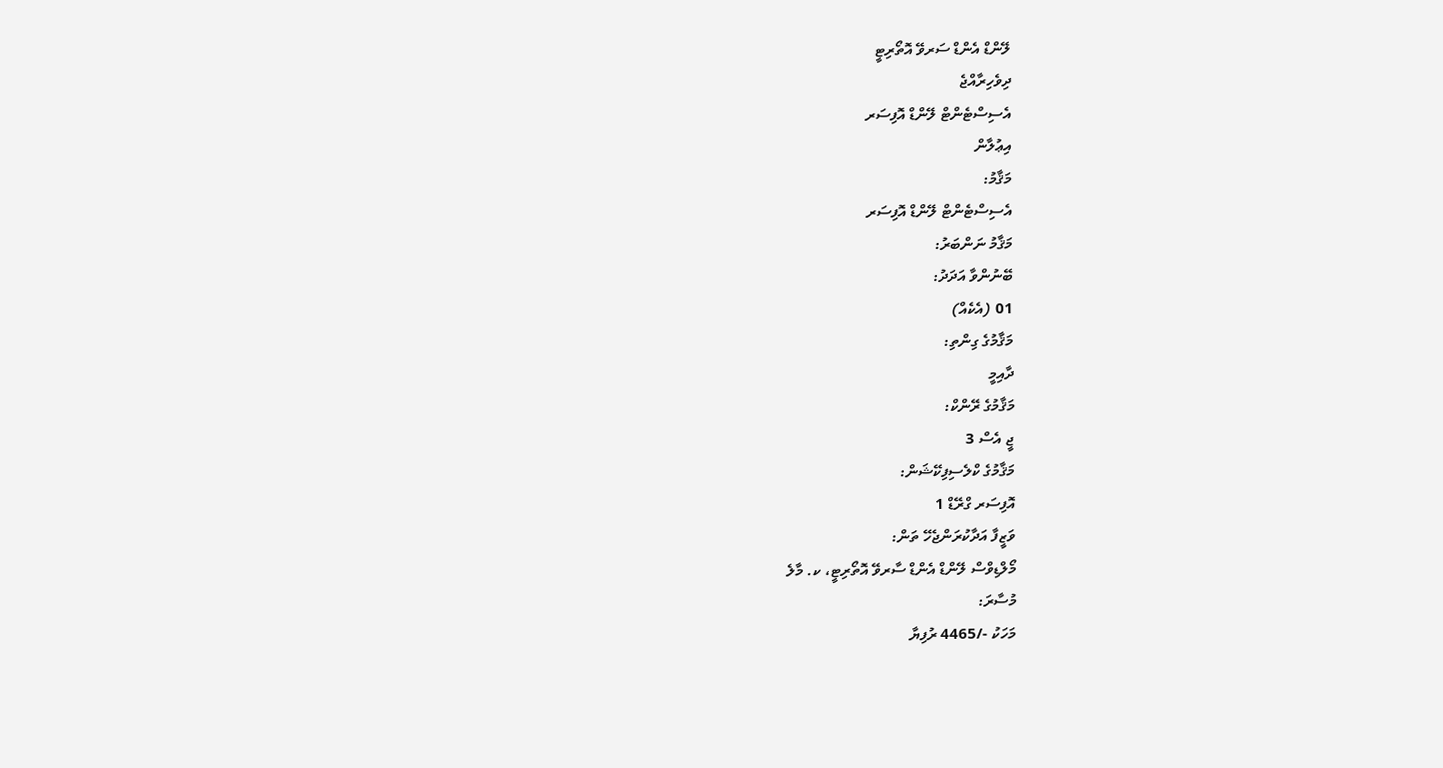ލޭންޑް އެންޑް ސަރވޭ އޮތޯރިޓީ
ދިވެހިރާއްޖެ
އެސިސްޓެންޓް ލޭންޑް އޮފިސަރ
އިޢުލާން
މަޤާމު:
އެސިސްޓެންޓް ލޭންޑް އޮފިސަރ
މަޤާމު ނަންބަރު:
ބޭނުންވާ އަދަދު:
01 (އެކެއް)
މަޤާމުގެ ގިންތި:
ދާއިމީ
މަޤާމުގެ ރޭންކް:
ޖީ އެސް 3
މަޤާމުގެ ކްލެސިފިކޭޝަން:
އޮފިސަރ ގްރޭޑް 1
ވަޒީފާ އަދާކުރަންޖެހޭ ތަން:
މޯލްޑިވްސް ލޭންޑް އެންޑް ސާރވޭ އޮތޯރިޓީ، ކ. މާލެ
މުސާރަ:
މަހަކު -/4465 ރުފިޔާ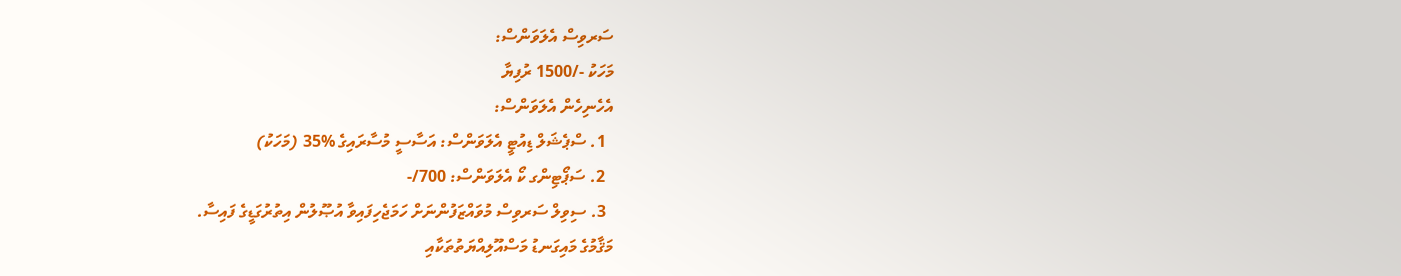ސަރވިސް އެލަވަންސް:
މަހަކު -/1500 ރުފިޔާ
އެހެނިހެން އެލަވަންސް:
  1. ސްޕެޝަލް ޑިއުޓީ އެލަވަންސް: އަސާސީ މުސާރައިގެ %35 (މަހަކު)
  2. ސަޕޯޓިންގ ކޯ އެލަވަންސް: 700/-
  3. ސިވިލް ސަރވިސް މުވައްޒަފުންނަށް ހަމަޖެހިފައިވާ އުޞޫލުން އިތުރުގަޑީގެ ފައިސާ.
މަޤާމުގެ މައިގަނޑު މަސްއޫލިއްޔަތުތަކާއި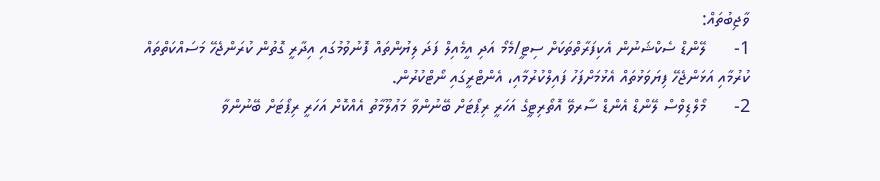ވާޖިބުތައް:
1-      ލޭންޑް ސެކްޝަނުން އެކިފަރާތްތަކަށް ސިޓީ/މެމޯ އަދި އީމެއިލް ފަދަ ލިޔުންތައް ފޮނުވުމުގައި އިދާރީ ގޮތުން ކުރަންޖެހޭ މަސައްކަތްތައް ކުރުމާއި އަޅަންޖެހޭ ފިޔަވަޅުތައް އެޅުމަށްފަހު ފައިލްކުރުމާއި، އެންޓްރީގައި ނޯޓްކުރުން.
2-      މޯލްޑިވްސް ލޭންޑް އެންޑް ސާރވޭ އޮތޯރިޓީގެ އަހަރީ ރިޕޯޓަށް ބޭނުންވާ މަޢުލޫމާތު އެއްކޮށް އަހަރީ ރިޕޯޓަށް ބޭނުންވާ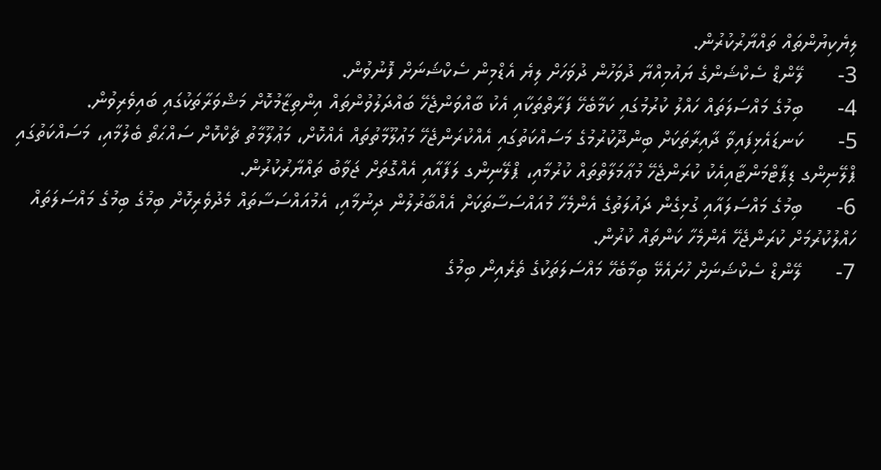ލިޔެކިޔުންތައް ތައްޔާރުކުރުން.
3-      ލޭންޑް ސެކްޝަންގެ ޔައުމިއްޔާ ދުވަހުން ދުވަހަށް ލިޔެ އެޑްމިން ސެކްޝަނަށް ފޮނުވުން.
4-      ބިމުގެ މައްސަލަތައް ހައްލު ކުރުމުގައި ކަމާބެހޭ ފަރާތްތަކާއި އެކު ބާއްވަންޖެހޭ ބައްދަލުވުންތައް އިންތިޒާމުކޮށް މަޝްވަރާތަކުގައި ބައިވެރިވުން.
5-      ކަނޑައެޅިފައިވާ ދާއިރާތަކަށް ބިންދޫކުރުމުގެ މަސައްކަތުގައި އެއްކުރަންޖެހޭ މަޢުލޫމާތުތައް އެއްކޮށް، މަޢުލޫމާތު ޗެކްކޮށް ސައްޙަތޯ ބެލުމާއި، މަސައްކަތުގައި ޕްލޭނިންގ ޑިޕާޓްމަންޓާއިއެކު ކުރަންޖެހޭ މުޢާމަލާތްތައް ކުރުމާއި، ޕްލޭނިންގ ލަފާއާއި އެއްގޮތަށް ޖަވާބު ތައްޔާރުކުރުން.
6-      ބިމުގެ މައްސަލައާއި ގުޅިގެން ދައުލަތުގެ އެންމެހާ މުއައްސަސާތަކަށް އެއްބާރުލުން ދިނުމާއި، އެމުއައްސަސާތައް މެދުވެރިކޮށް ބިމުގެ ބިމުގެ މައްސަލަތައް ހައްލުކުރުމަށް ކުރަންޖެހޭ އެންމެހާ ކަންތައް ކުރުން.
7-      ލޭންޑް ސެކްޝަނަށް ހުށައެޅޭ ބިމާބެހޭ މައްސަލަތަކުގެ ތެރެއިން ބިމުގެ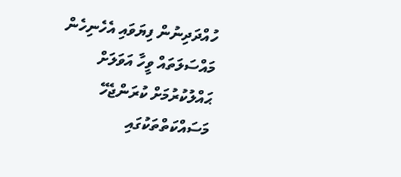ހުއްދަދިނުން ފިޔަވައި އެހެނިހެން މައްސަލަތައް ވީހާ އަވަލަށް ޙައްލުކުރުމަށް ކުރަންޖެހޭ މަސައްކަތްތަކުގައި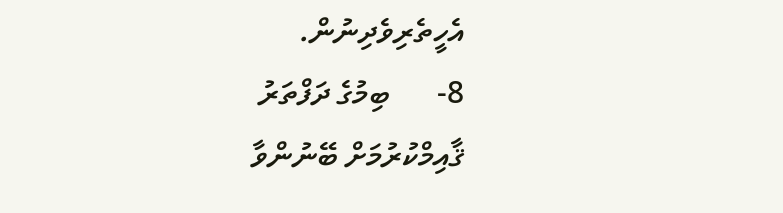އެހީތެރިވެދިނުން.
8-      ބިމުގެ ދަފްތަރު ޤާއިމްކުރުމަށް ބޭނުންވާ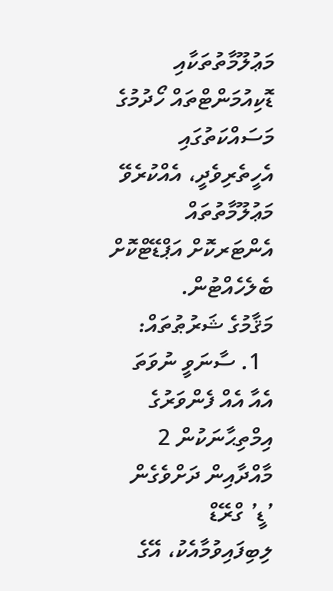މަޢުލޫމާތުތަކާއި ޑޮކިއުމަންޓްތައް ހޯދުމުގެ މަސައްކަތުގައި އެހީތެރިވެދީ، އެއްކުރެވޭ މަޢުލޫމާތުތައް އެންޓަރކޮށް އަޕްޑޭޓްކޮށް ބެލެހެއްޓުން.
މަޤާމުގެ ޝަރުޠުތައް:
  1. ސާނަވީ ނުވަތަ އެއާ އެއް ފެންވަރުގެ އިމްތިޙާނަކުން 2 މާއްދާއިން ދަށްވެގެން ’ޑީ’ ގްރޭޑް ލިބިފައިވުމާއެކު، އޭގެ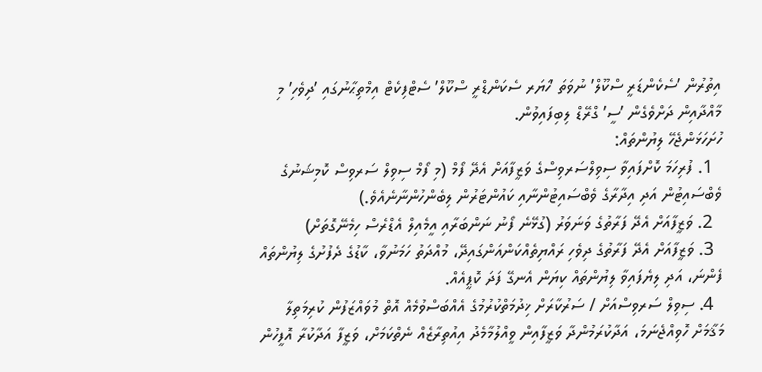އިތުރުން ’ސެކެންޑަރީ ސްކޫލް’ ނުވަތަ ’ހަޔަރ ސެކަންޑްރީ ސްކޫލް’ ސެޓްފިކެޓް އިމްތިޙާނުގައި ’ދިވެހި’ މި މާއްދާއިން ދަށްވެގެން ’ސީ’ ގްރޭޑް ލިބިފައިވުން.
ހުށަހަޅަންޖެހޭ ލިޔުންތައް:
  1. ފުރިހަމަ ކޮށްފައިވާ ސިވިލްސަރވިސްގެ ވަޒީފާއަށް އެދޭ ފޯމް (މި ފޯމް ސިވިލް ސަރވިސް ކޮމިޝަނުގެ ވެބްސައިޓުން އަދި އިދާރާގެ ވެބްސައިޓުންނާއި ކައުންޓަރުން ލިބެންހުންނާނެއެވެ.)
  2. ވަޒީފާއަށް އެދޭ ފަރާތުގެ ވަނަވަރު (ގުޅޭނެ ފޯނު ނަންބަރާއި އީމެއިލް އެޑްރެސް ހިމެނޭގޮތަށް)
  3. ވަޒީފާއަށް އެދޭ ފަރާތުގެ ދިވެހި ރައްޔިތެއްކަންއަންގައިދޭ، މުއްދަތު ހަމަނުވާ، ކާޑުގެ ދެފުށުގެ ލިޔުންތައް ފެންނަ، އަދި ލިޔެފައިވާ ލިޔުންތައް ކިޔަން އެނގޭ ފަދަ ކޮޕީއެއް.
  4. ސިވިލް ސަރވިސްއަށް / ސަރުކާރަށް ޚިދުމަތްކުރުމުގެ އެއްބަސްވުމެއް އޮތް މުވައްޒަފުން ކުރިމަތިލާ މަޤާމަށް ހޮވިއްޖެނަމަ، އަދާކުރަމުންދާ ވަޒީފާއިން ވީއްލުމާމެދު އިއުތިރާޒެއް ނެތްކަމަށް، ވަޒީފާ އަދާކުރާ އޮފީހުން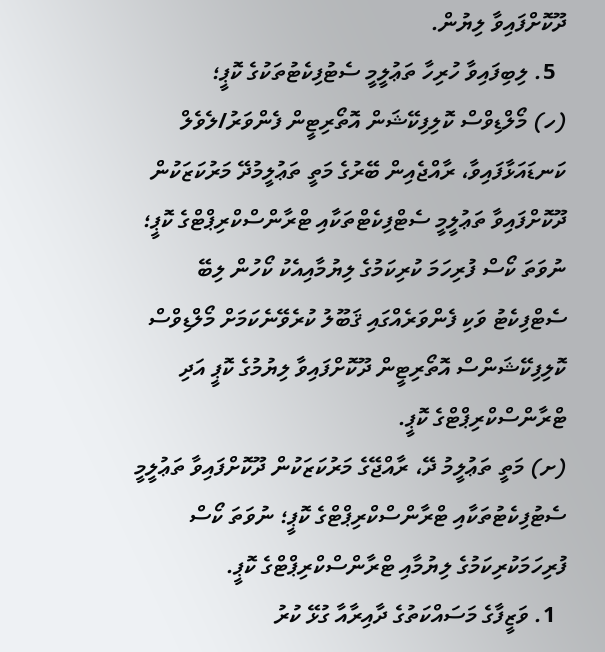ދޫކޮށްފައިވާ ލިޔުން.
  5. ލިބިފައިވާ ހުރިހާ ތަޢުލީމީ ސެޓުފިކެޓުތަކުގެ ކޮޕީ؛
(ހ) މޯލްޑިވްސް ކޮލިފިކޭޝަން އޮތޯރިޓީން ފެންވަރު/ލެވެލް ކަނޑައަޅާފައިވާ، ރާއްޖެއިން ބޭރުގެ މަތީ ތަޢުލީމުދޭ މަރުކަޒަކުން ދޫކޮށްފައިވާ ތަޢުލީމީ ސެޓްފިކެޓްތަކާއި ޓްރާންސްކްރިޕްޓްގެ ކޮޕީ؛ ނުވަތަ ކޯސް ފުރިހަމަ ކުރިކަމުގެ ލިޔުމާއިއެކު ކޯހުން ލިބޭ ސެޓްފިކެޓު ވަކި ފެންވަރެއްގައި ޤަބޫލު ކުރެވޭނެކަމަށް މޯލްޑިވްސް ކޮލިފިކޭޝަންސް އޮތޯރިޓީން ދޫކޮށްފައިވާ ލިޔުމުގެ ކޮޕީ އަދި ޓްރާންސްކްރިޕްޓްގެ ކޮޕީ.
(ށ) މަތީ ތަޢުލީމު ދޭ، ރާއްޖޭގެ މަރުކަޒަކުން ދޫކޮށްފައިވާ ތަޢުލީމީ ސެޓުފިކެޓުތަކާއި ޓްރާންސްކްރިޕްޓްގެ ކޮޕީ؛ ނުވަތަ ކޯސް ފުރިހަމަކުރިކަމުގެ ލިޔުމާއި ޓްރާންސްކްރިޕްޓްގެ ކޮޕީ.
  1. ވަޒީފާގެ މަސައްކަތުގެ ދާއިރާއާ ގުޅޭ ކުރު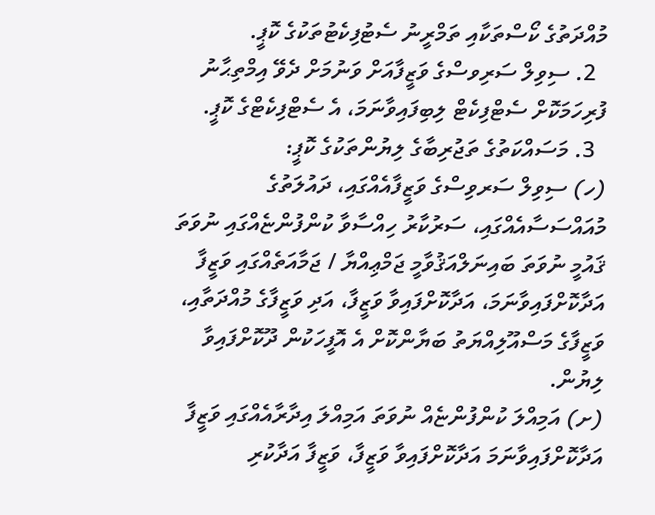މުއްދަތުގެ ކޯސްތަކާއި ތަމްރީނު ސެޓުފިކެޓުތަކުގެ ކޮޕީ.
  2. ސިވިލް ސަރިވސްގެ ވަޒީފާއަށް ވަނުމަށް ދެވޭ އިމްތިޙާނު ފުރިހަމަކޮށް ސެޓްފިކެޓް ލިބިފައިވާނަމަ، އެ ސެޓްފިކެޓްގެ ކޮޕީ.
  3. މަސައްކަތުގެ ތަޖުރިބާގެ ލިޔުންތަކުގެ ކޮޕީ:
(ހ) ސިވިލް ސަރވިސްގެ ވަޒީފާއެއްގައި، ދައުލަތުގެ މުއައްސަސާއެއްގައި، ސަރުކާރު ހިއްސާވާ ކުންފުންޏެއްގައި ނުވަތަ ޤައުމީ ނުވަތަ ބައިނަލްއަޤުވާމީ ޖަމްޢިއްޔާ / ޖަމާއަތެއްގައި ވަޒީފާ އަދާކޮށްފައިވާނަމަ، އަދާކޮށްފައިވާ ވަޒީފާ، އަދި ވަޒީފާގެ މުއްދަތާއި، ވަޒީފާގެ މަސްއޫލިއްޔަތު ބަޔާންކޮށް އެ އޮފީހަކުން ދޫކޮށްފައިވާ ލިޔުން.
(ށ) އަމިއްލަ ކުންފުންޏެއް ނުވަތަ އަމިއްލަ އިދާރާއެއްގައި ވަޒީފާ އަދާކޮށްފައިވާނަމަ އަދާކޮށްފައިވާ ވަޒީފާ، ވަޒީފާ އަދާކުރި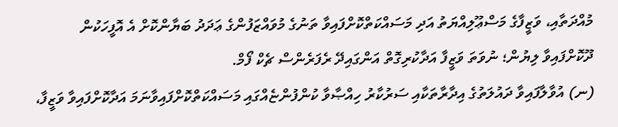މުއްދަތާއި، ވަޒީފާގެ މަސްޢޫލިއްޔަތު އަދި މަސައްކަތްކޮށްފައިވާ ތަނުގެ މުވައްޒަފުންގެ ޢަދަދު ބަޔާންކޮށް އެ އޮފީހަކުން ދޫކޮށްފައިވާ ލިޔުން؛ ނުވަތަ ވަޒީފާ އަދާކުރިގޮތް އަންގައިދޭ ރެފަރެންސް ޗެކް ފޯމް.
(ނ) އުވާލާފައިވާ ދައުލަތުގެ އިދާރާތަކާއި ސަރުކާރު ހިއްޞާވާ ކުންފުންޏެއްގައި މަސައްކަތްކޮށްފައިވާނަމަ އަދާކޮށްފައިވާ ވަޒީފާ،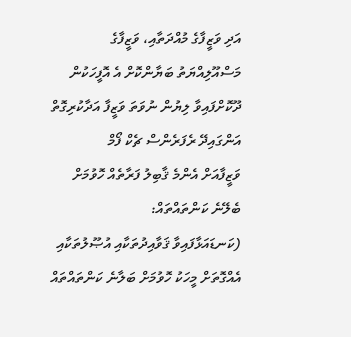އަދި ވަޒީފާގެ މުއްދަތާއި، ވަޒީފާގެ މަސްއޫލިއްޔަތު ބަޔާންކޮށް އެ އޮފީހަކުން ދޫކޮށްފައިވާ ލިޔުން ނުވަތަ ވަޒީފާ އަދާކުރިގޮތް އަންގައިދޭ ރެފަރެންސް ޗެކް ފޯމް
ވަޒީފާއަށް އެންމެ ޤާބިލު ފަރާތެއް ހޮވުމަށް ބެލޭނެ ކަންތައްތައް:
(ކަނޑައަޅާފައިވާ ޤަވާއިދުތަކާއި އުޞޫލުތަކާއި އެއްގޮތަށް މީހަކު ހޮވުމަށް ބަލާނެ ކަންތައްތައް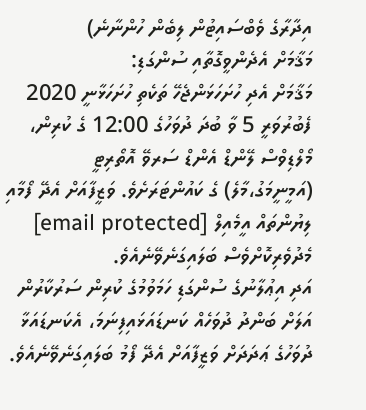އިދާރާގެ ވެބްސައިޓުން ލިބެން ހުންނާނެ)
މަޤާމަށް އެދެންވީގޮތާއި ސުންގަޑި:
މަޤާމަށް އެދި ހުށަހަޅަންޖެހޭ ތަކެތި ހުށަހަޅާނީ 2020 ފެބުރުވަރީ 5 ވާ ބުދަ ދުވަހުގެ 12:00 ގެ ކުރިން، މޯލްޑިވްސް ލޭންޑް އެންޑް ސަރވޭ އޮތޯރިޓީ (އަމީނީމަގު،މާލެ) ގެ ކައުންޓަރަށެވެ. ވަޒީފާއަށް އެދޭ ފޯމާއި ލިޔުންތައް އީމެއިލް [email protected]  މެދުވެރިކޮށްވެސް ބަލައިގަނެވޭނެއެވެ.
އަދި އިޢުލާނުގެ ސުންގަޑި ހަމަވުމުގެ ކުރިން ސަރުކާރުން އަލަށް ބަންދު ދުވަހެއް ކަނޑައަޅައިފިނަމަ، އެކަނޑައަޅާ ދުވަހުގެ ޢަދަދަށް ވަޒީފާއަށް އެދޭ ފޯމު ބަލައިގަނެވޭނެއެވެ.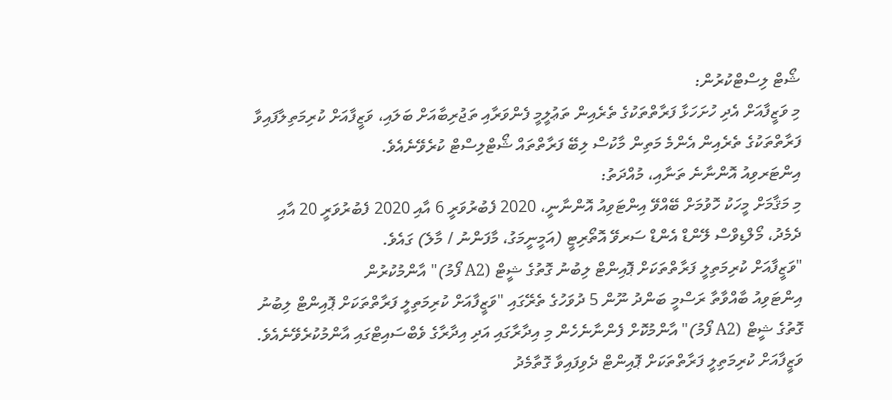ޝޯޓް ލިސްޓްކުރުން:
މި ވަޒީފާއަށް އެދި ހުށަހަޅާ ފަރާތްތަކުގެ ތެރެއިން ތަޢުލީމީ ފެންވަރާއި ތަޖުރިބާއަށް ބަލައި، ވަޒީފާއަށް ކުރިމަތިލާފައިވާ ފަރާތްތަކުގެ ތެރެއިން އެންމެ މަތިން މާކުސް ލިބޭ ފަރާތްތައް ޝޯޓްލިސްޓް ކުރެވޭނެއެވެ.
އިންޓަރވިއު އޮންނާނެ ތަނާއި، މުއްދަތު:
މި މަޤާމަށް މީހަކު ހޮވުމަށް ބޭއްވޭ އިންޓަވިއު އޮންނާނީ، 2020 ފެބުރުވަރީ 6 އާއި 2020 ފެބުރުވަރީ 20 އާއި ދެމެދު، މޯލްޑިވްސް ލޭންޑް އެންޑް ސަރވޭ އޮތޯރިޓީ (އަމީނީމަގު، މާފަންނު / މާލެ) ގައެވެ.
"ވަޒީފާއަށް ކުރިމަތިލީ ފަރާތްތަކަށް ޕޮއިންޓް ލިބުނު ގޮތުގެ ޝީޓް (A2 ފޯމު)" އާންމުކުރުން
އިންޓަވިއު ބާއްވާތާ ރަސްމީ ބަންދު ނޫން 5 ދުވަހުގެ ތެރޭގައި "ވަޒީފާއަށް ކުރިމަތިލީ ފަރާތްތަކަށް ޕޮއިންޓް ލިބުނު ގޮތުގެ ޝީޓް (A2 ފޯމު)" އާންމުކޮށް ފެންނާނެހެން މި އިދާރާގައި އަދި އިދާރާގެ ވެބްސައިޓްގައި އާންމުކުރެވޭނެއެވެ. ވަޒީފާއަށް ކުރިމަތިލީ ފަރާތްތަކަށް ޕޮއިންޓް ދެވިފައިވާ ގޮތާމެދު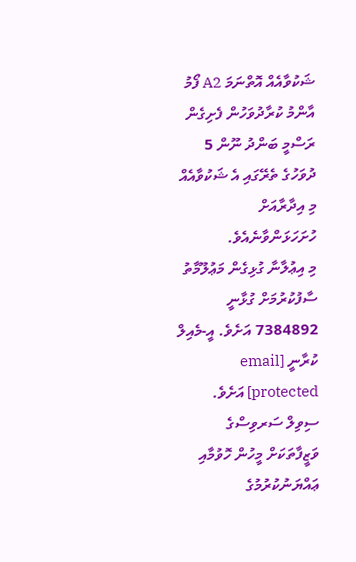ޝަކުވާއެއް އޮތްނަމަ A2 ފޯމު އާންމު ކުރާދުވަހުން ފެށިގެން ރަސްމީ ބަންދު ނޫން 5 ދުވަހުގެ ތެރޭގައި އެ ޝަކުވާއެއް މި އިދާރާއަށް ހުށަހަޅަންވާނެއެވެ.
މި އިޢުލާނާ ގުޅިގެން މަޢުލޫމާތު ސާފުކުރުމަށް ގުޅާނީ 7384892 އަށެވެ. އީ-މެއިލް ކުރާނީ [email protected] އަށެވެ.
ސިވިލް ސަރވިސްގެ ވަޒީފާތަކަށް މީހުން ހޮވުމާއި ޢައްޔަނުކުރުމުގެ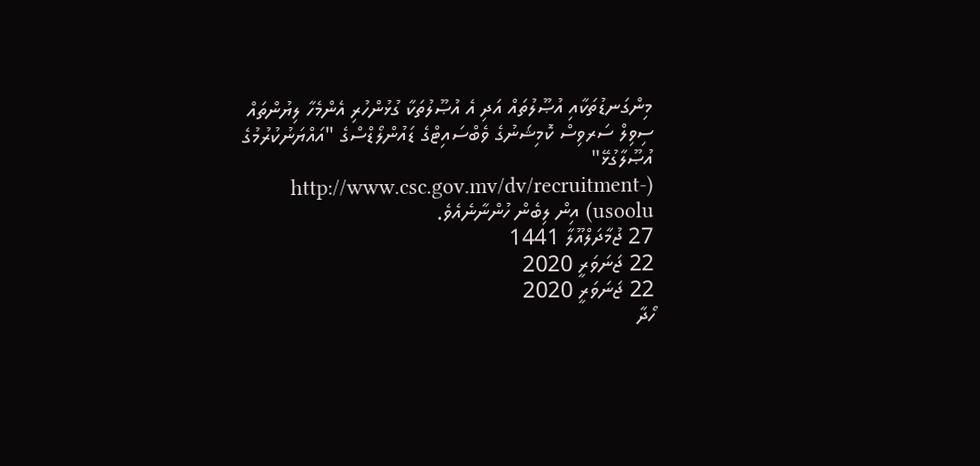މިންގަނޑުތަކާއި އުޞޫލުތައް އަދި އެ އުޞޫލުތަކާ ގުޅުންހުރި އެންމެހާ ލިޔުންތައް ސިވިލް ސަރވިސް ކޮމިޝަނުގެ ވެބްސައިޓްގެ ޑައުންލޯޑްސްގެ "އައްޔަނުކުރުމުގެ އުޞޫލާގުޅޭ" (http://www.csc.gov.mv/dv/recruitment-usoolu) އިން ލިބެން ހުންނާނެއެވެ.
27 ޖުމާދަލްއޫލާ 1441
22 ޖަނަވަރީ 2020
22 ޖަނަވަރީ 2020
ހޯދާ